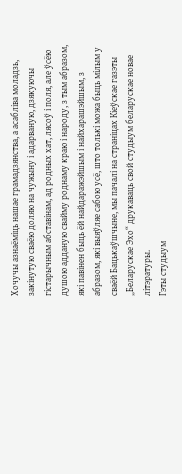Хочучы азнаёміць нашае грамадзянства, а асабліва моладзь, закінутую сваёю доляю на чужыну і адарваную, дзякуючы гістарычным абставінам, ад родных хат, лясоў і поля, але ўсёю душою адданую свайму роднаму краю і народу, з тым абразом, які павінен быць ёй найдаражэйшым і найхарашэйшым, з абразом, які выяўляе сабою усё, што толькі можа быць мілым у сваёй Бацькаўшчыне, мы пачалі на страніцах Кіеўскае газэты „Беларускае Эхо“ друкаваць свой студыум беларускае новае літэратуры.
Гэты студыум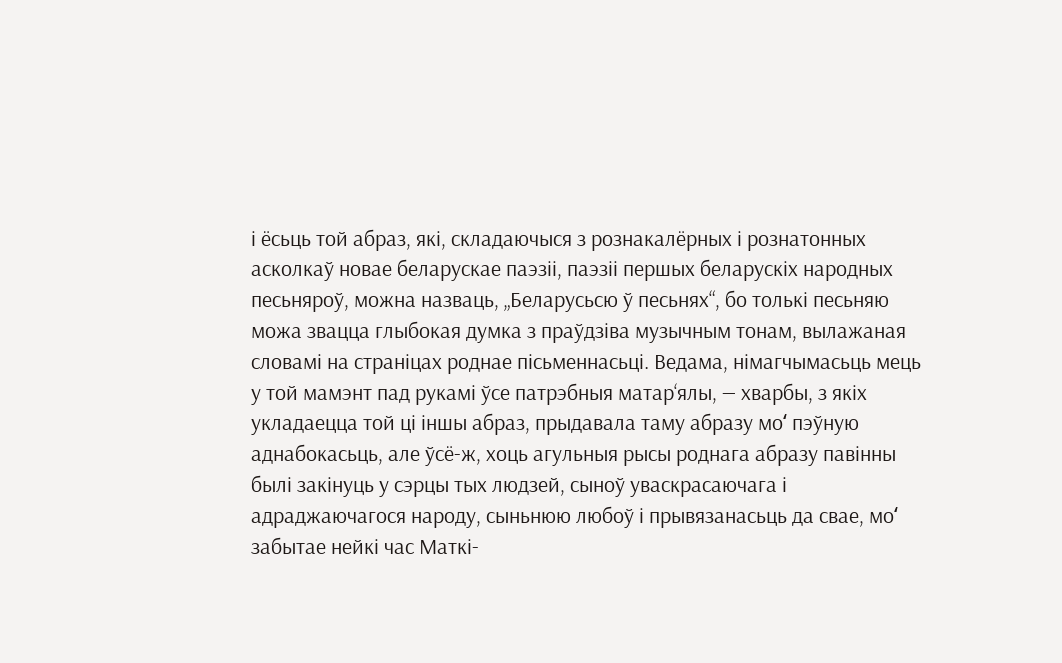і ёсьць той абраз, які, складаючыся з рознакалёрных і рознатонных асколкаў новае беларускае паэзіі, паэзіі першых беларускіх народных песьняроў, можна назваць, „Беларусьсю ў песьнях“, бо толькі песьняю можа звацца глыбокая думка з праўдзіва музычным тонам, вылажаная словамі на страніцах роднае пісьменнасьці. Ведама, німагчымасьць мець у той мамэнт пад рукамі ўсе патрэбныя матар‘ялы, — хварбы, з якіх укладаецца той ці іншы абраз, прыдавала таму абразу моʻ пэўную аднабокасьць, але ўсё-ж, хоць агульныя рысы роднага абразу павінны былі закінуць у сэрцы тых людзей, сыноў уваскрасаючага і адраджаючагося народу, сыньнюю любоў і прывязанасьць да свае, моʻ забытае нейкі час Маткі-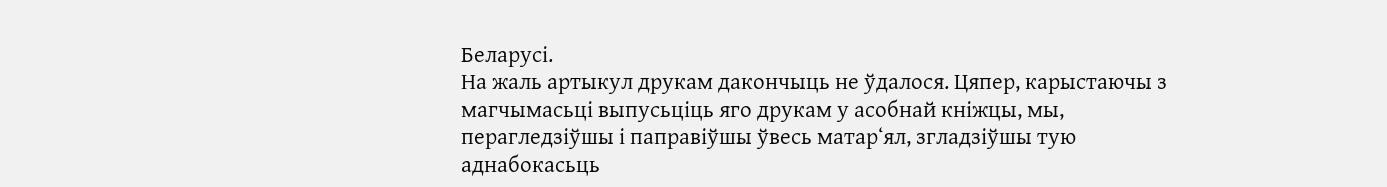Беларусі.
На жаль артыкул друкам дакончыць не ўдалося. Цяпер, карыстаючы з магчымасьці выпусьціць яго друкам у асобнай кніжцы, мы, перагледзіўшы і паправіўшы ўвесь матарʻял, згладзіўшы тую аднабокасьць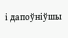і дапоўніўшы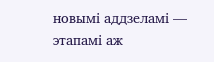новымі аддзеламі — этапамі аж